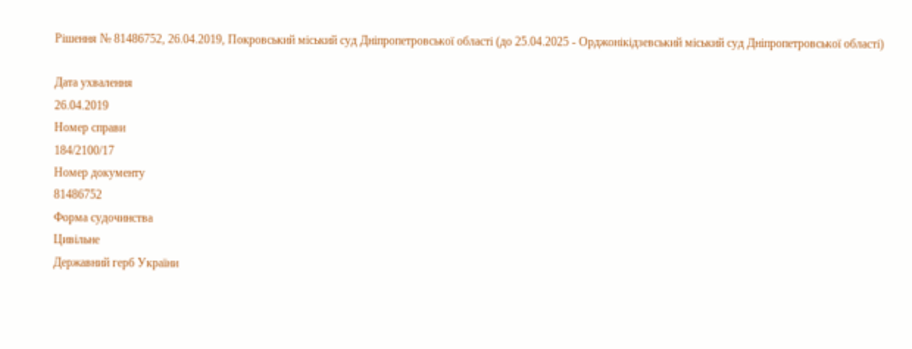Рішення № 81486752, 26.04.2019, Покровський міський суд Дніпропетровської області (до 25.04.2025 - Орджонікідзевський міський суд Дніпропетровської області)

Дата ухвалення
26.04.2019
Номер справи
184/2100/17
Номер документу
81486752
Форма судочинства
Цивільне
Державний герб України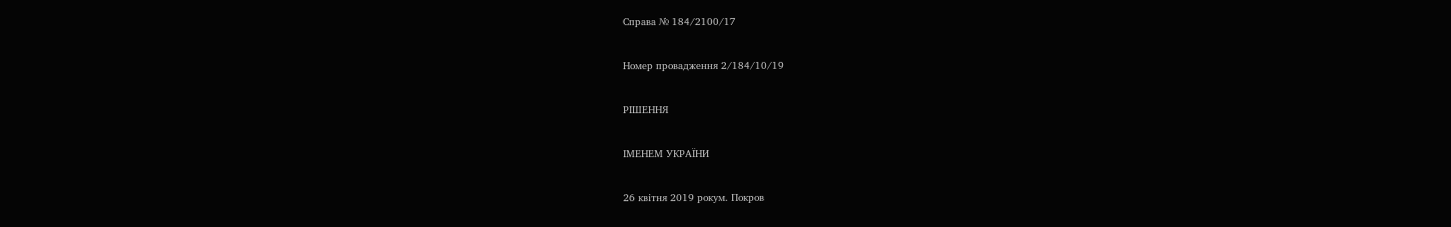Справа № 184/2100/17

Номер провадження 2/184/10/19

РІШЕННЯ

ІМЕНЕМ УКРАЇНИ

26 квітня 2019 рокум. Покров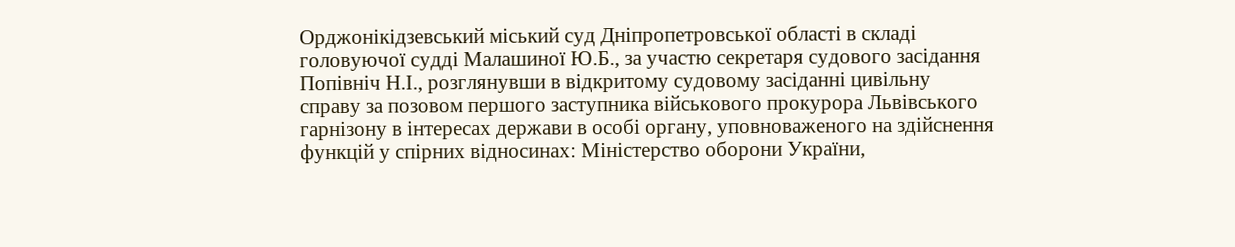Орджонікідзевський міський суд Дніпропетровської області в складі головуючої судді Малашиної Ю.Б., за участю секретаря судового засідання Попівніч Н.І., розглянувши в відкритому судовому засіданні цивільну справу за позовом першого заступника військового прокурора Львівського гарнізону в інтересах держави в особі органу, уповноваженого на здійснення функцій у спірних відносинах: Міністерство оборони України,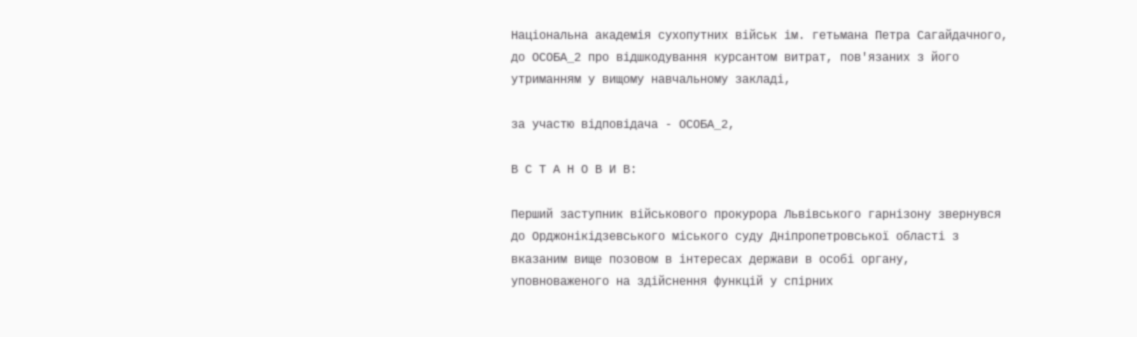Національна академія сухопутних військ ім. гетьмана Петра Сагайдачного, до ОСОБА_2 про відшкодування курсантом витрат, пов'язаних з його утриманням у вищому навчальному закладі,

за участю відповідача - ОСОБА_2,

В С Т А Н О В И В:

Перший заступник військового прокурора Львівського гарнізону звернувся до Орджонікідзевського міського суду Дніпропетровської області з вказаним вище позовом в інтересах держави в особі органу, уповноваженого на здійснення функцій у спірних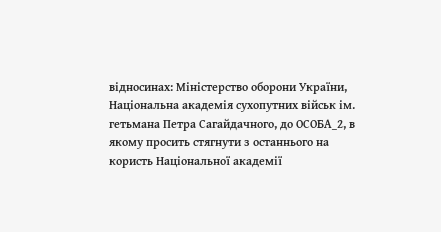відносинах: Міністерство оборони України, Національна академія сухопутних військ ім. гетьмана Петра Сагайдачного, до ОСОБА_2, в якому просить стягнути з останнього на користь Національної академії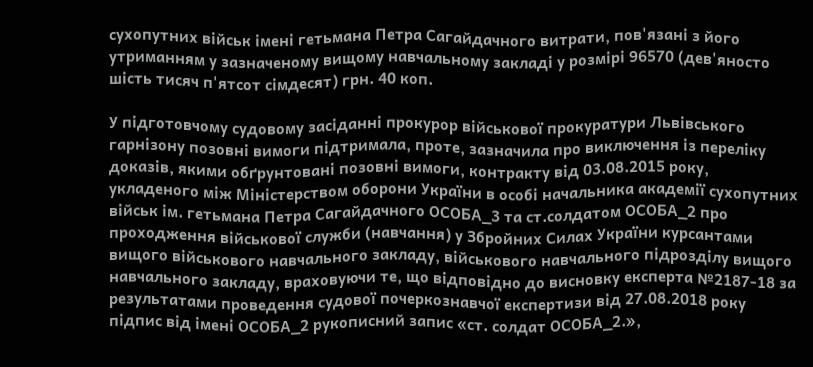сухопутних військ імені гетьмана Петра Сагайдачного витрати, пов'язані з його утриманням у зазначеному вищому навчальному закладі у розмірі 96570 (дев'яносто шість тисяч п'ятсот сімдесят) грн. 40 коп.

У підготовчому судовому засіданні прокурор військової прокуратури Львівського гарнізону позовні вимоги підтримала, проте, зазначила про виключення із переліку доказів, якими обґрунтовані позовні вимоги, контракту від 03.08.2015 року, укладеного між Міністерством оборони України в особі начальника академії сухопутних військ ім. гетьмана Петра Сагайдачного ОСОБА_3 та ст.солдатом ОСОБА_2 про проходження військової служби (навчання) у Збройних Силах України курсантами вищого військового навчального закладу, військового навчального підрозділу вищого навчального закладу, враховуючи те, що відповідно до висновку експерта №2187-18 за результатами проведення судової почеркознавчої експертизи від 27.08.2018 року підпис від імені ОСОБА_2 рукописний запис «ст. солдат ОСОБА_2.»,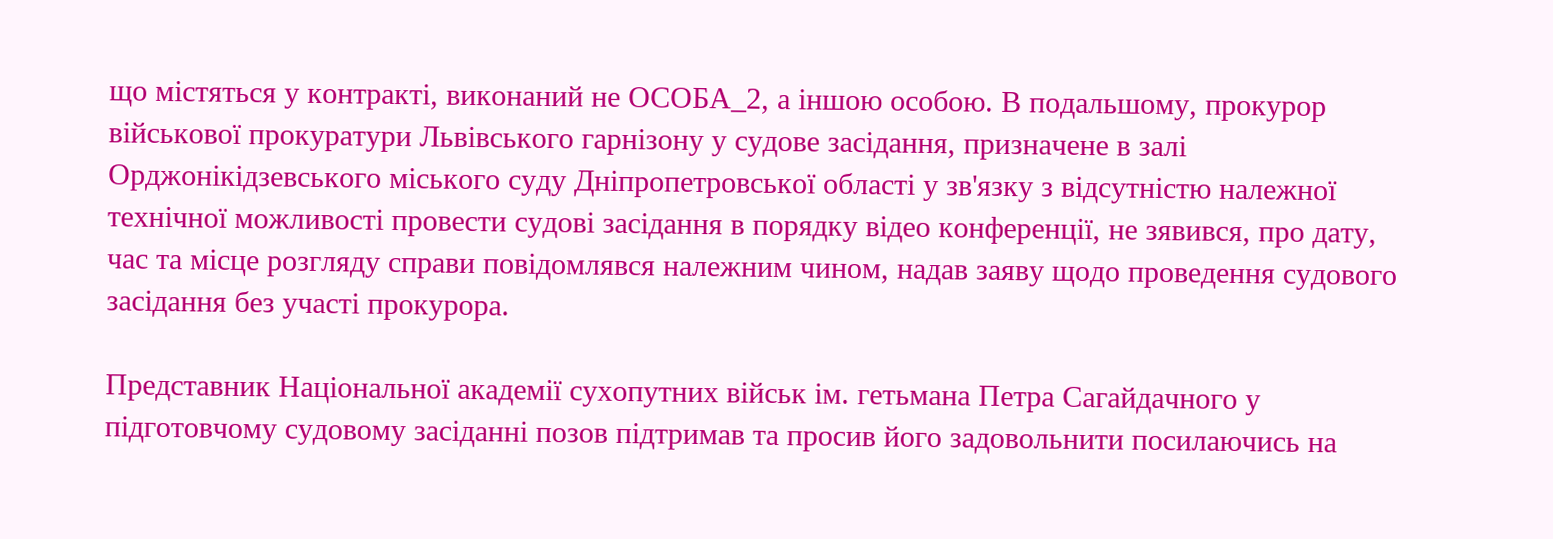що містяться у контракті, виконаний не ОСОБА_2, а іншою особою. В подальшому, прокурор військової прокуратури Львівського гарнізону у судове засідання, призначене в залі Орджонікідзевського міського суду Дніпропетровської області у зв'язку з відсутністю належної технічної можливості провести судові засідання в порядку відео конференції, не зявився, про дату, час та місце розгляду справи повідомлявся належним чином, надав заяву щодо проведення судового засідання без участі прокурора.

Представник Національної академії сухопутних військ ім. гетьмана Петра Сагайдачного у підготовчому судовому засіданні позов підтримав та просив його задовольнити посилаючись на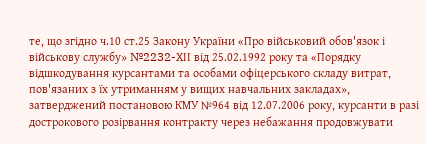те, що згідно ч.10 ст.25 Закону України «Про військовий обов'язок і військову службу» №2232-XІІ від 25.02.1992 року та «Порядку відшкодування курсантами та особами офіцерського складу витрат, пов'язаних з їх утриманням у вищих навчальних закладах», затверджений постановою КМУ №964 від 12.07.2006 року, курсанти в разі дострокового розірвання контракту через небажання продовжувати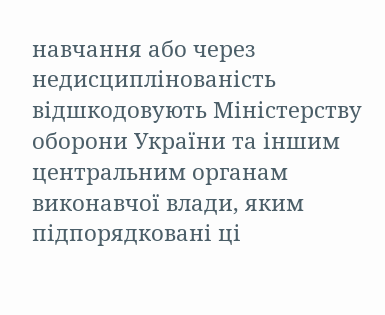навчання або через недисциплінованість відшкодовують Міністерству оборони України та іншим центральним органам виконавчої влади, яким підпорядковані ці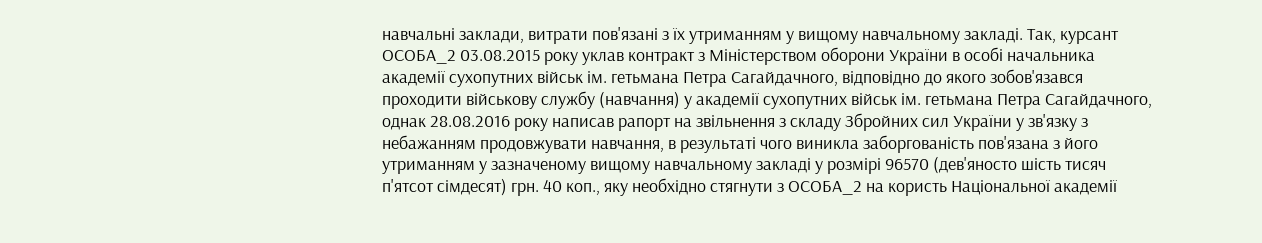навчальні заклади, витрати пов'язані з їх утриманням у вищому навчальному закладі. Так, курсант ОСОБА_2 03.08.2015 року уклав контракт з Міністерством оборони України в особі начальника академії сухопутних військ ім. гетьмана Петра Сагайдачного, відповідно до якого зобов'язався проходити військову службу (навчання) у академії сухопутних військ ім. гетьмана Петра Сагайдачного, однак 28.08.2016 року написав рапорт на звільнення з складу Збройних сил України у зв'язку з небажанням продовжувати навчання, в результаті чого виникла заборгованість пов'язана з його утриманням у зазначеному вищому навчальному закладі у розмірі 96570 (дев'яносто шість тисяч п'ятсот сімдесят) грн. 40 коп., яку необхідно стягнути з ОСОБА_2 на користь Національної академії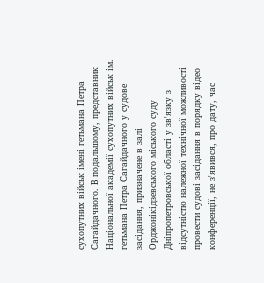сухопутних військ імені гетьмана Петра Сагайдачного. В подальшому, представник Національної академії сухопутних військ ім. гетьмана Петра Сагайдачного у судове засідання, призначене в залі Орджонікідзевського міського суду Дніпропетровської області у зв'язку з відсутністю належної технічної можливості провести судові засідання в порядку відео конференції, не з'явився, про дату, час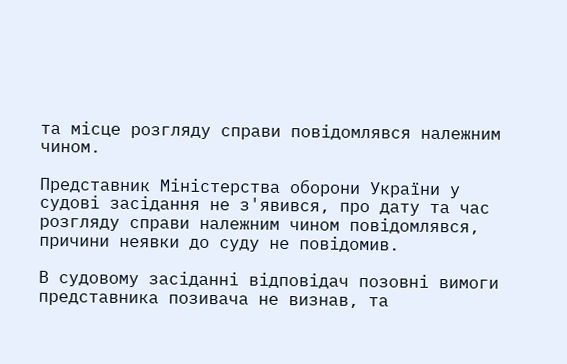та місце розгляду справи повідомлявся належним чином.

Представник Міністерства оборони України у судові засідання не з'явився, про дату та час розгляду справи належним чином повідомлявся, причини неявки до суду не повідомив.

В судовому засіданні відповідач позовні вимоги представника позивача не визнав, та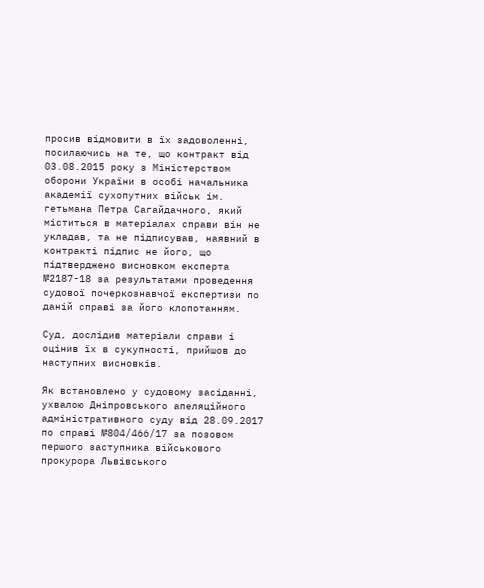просив відмовити в їх задоволенні, посилаючись на те, що контракт від 03.08.2015 року з Міністерством оборони України в особі начальника академії сухопутних військ ім. гетьмана Петра Сагайдачного, який міститься в матеріалах справи він не укладав, та не підписував, наявний в контракті підпис не його, що підтверджено висновком експерта №2187-18 за результатами проведення судової почеркознавчої експертизи по даній справі за його клопотанням.

Суд, дослідив матеріали справи і оцінив їх в сукупності, прийшов до наступних висновків.

Як встановлено у судовому засіданні, ухвалою Дніпровського апеляційного адміністративного суду від 28.09.2017 по справі №804/466/17 за позовом першого заступника військового прокурора Львівського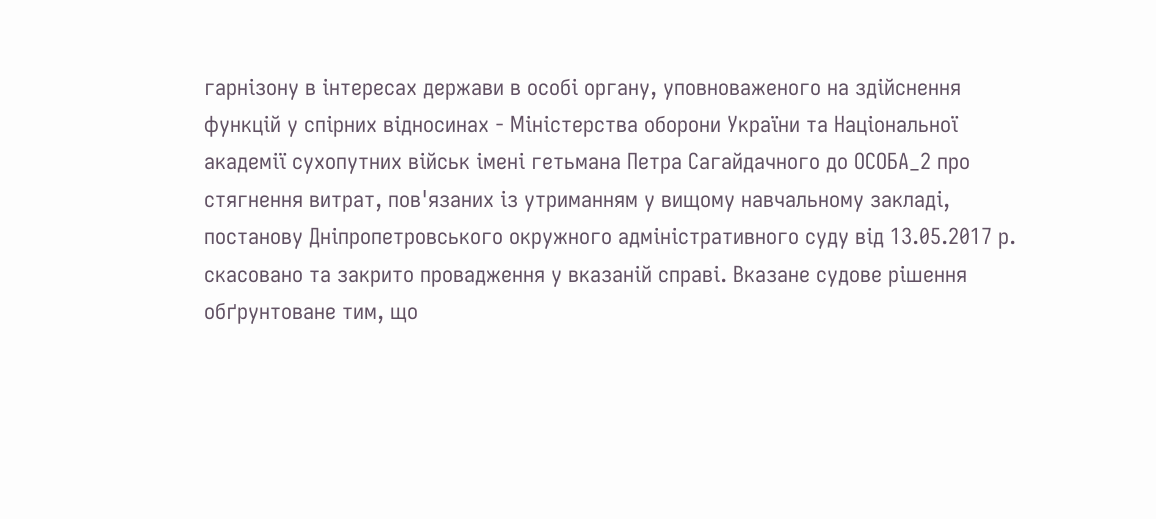гарнізону в інтересах держави в особі органу, уповноваженого на здійснення функцій у спірних відносинах - Міністерства оборони України та Національної академії сухопутних військ імені гетьмана Петра Сагайдачного до ОСОБА_2 про стягнення витрат, пов'язаних із утриманням у вищому навчальному закладі, постанову Дніпропетровського окружного адміністративного суду від 13.05.2017 р. скасовано та закрито провадження у вказаній справі. Вказане судове рішення обґрунтоване тим, що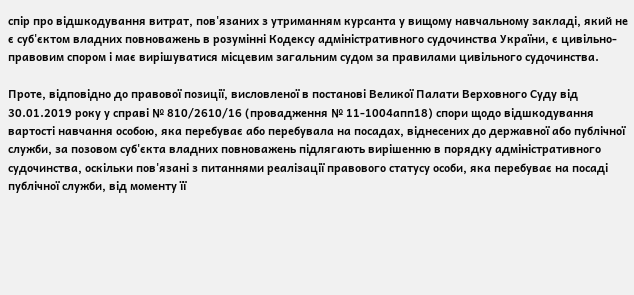спір про відшкодування витрат, пов'язаних з утриманням курсанта у вищому навчальному закладі, який не є суб'єктом владних повноважень в розумінні Кодексу адміністративного судочинства України, є цивільно-правовим спором і має вирішуватися місцевим загальним судом за правилами цивільного судочинства.

Проте, відповідно до правової позиції, висловленої в постанові Великої Палати Верховного Суду від 30.01.2019 року у справі № 810/2610/16 (провадження № 11-1004апп18) спори щодо відшкодування вартості навчання особою, яка перебуває або перебувала на посадах, віднесених до державної або публічної служби, за позовом суб'єкта владних повноважень підлягають вирішенню в порядку адміністративного судочинства, оскільки пов'язані з питаннями реалізації правового статусу особи, яка перебуває на посаді публічної служби, від моменту її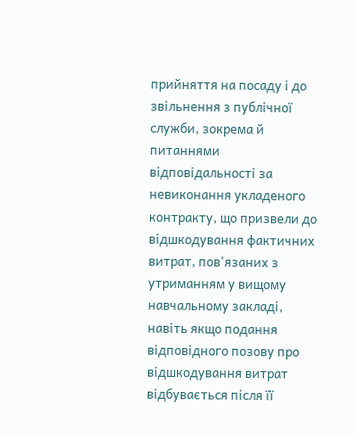прийняття на посаду і до звільнення з публічної служби, зокрема й питаннями відповідальності за невиконання укладеного контракту, що призвели до відшкодування фактичних витрат, пов'язаних з утриманням у вищому навчальному закладі, навіть якщо подання відповідного позову про відшкодування витрат відбувається після її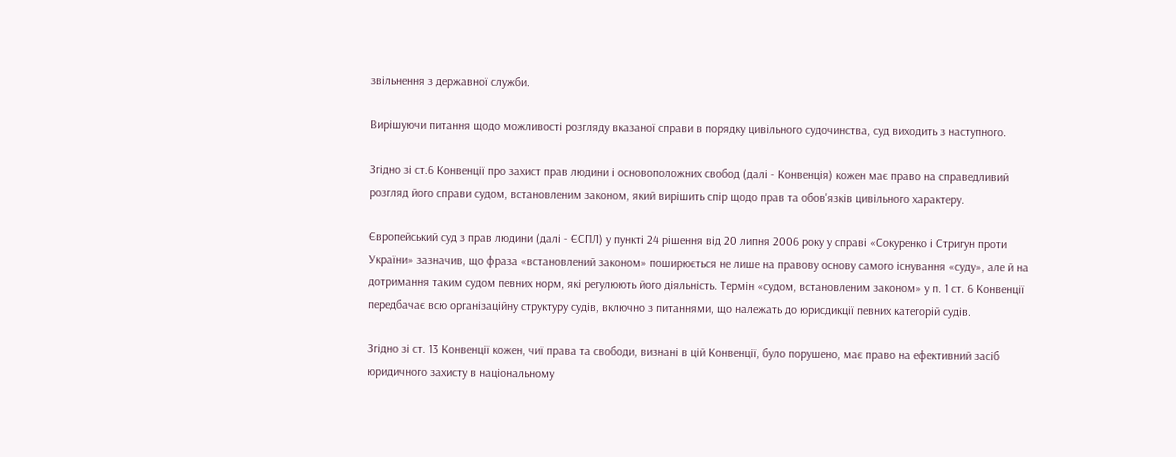звільнення з державної служби.

Вирішуючи питання щодо можливості розгляду вказаної справи в порядку цивільного судочинства, суд виходить з наступного.

Згідно зі ст.6 Конвенції про захист прав людини і основоположних свобод (далі - Конвенція) кожен має право на справедливий розгляд його справи судом, встановленим законом, який вирішить спір щодо прав та обов'язків цивільного характеру.

Європейський суд з прав людини (далі - ЄСПЛ) у пункті 24 рішення від 20 липня 2006 року у справі «Сокуренко і Стригун проти України» зазначив, що фраза «встановлений законом» поширюється не лише на правову основу самого існування «суду», але й на дотримання таким судом певних норм, які регулюють його діяльність. Термін «судом, встановленим законом» у п. 1 ст. 6 Конвенції передбачає всю організаційну структуру судів, включно з питаннями, що належать до юрисдикції певних категорій судів.

Згідно зі ст. 13 Конвенції кожен, чиї права та свободи, визнані в цій Конвенції, було порушено, має право на ефективний засіб юридичного захисту в національному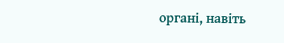органі, навіть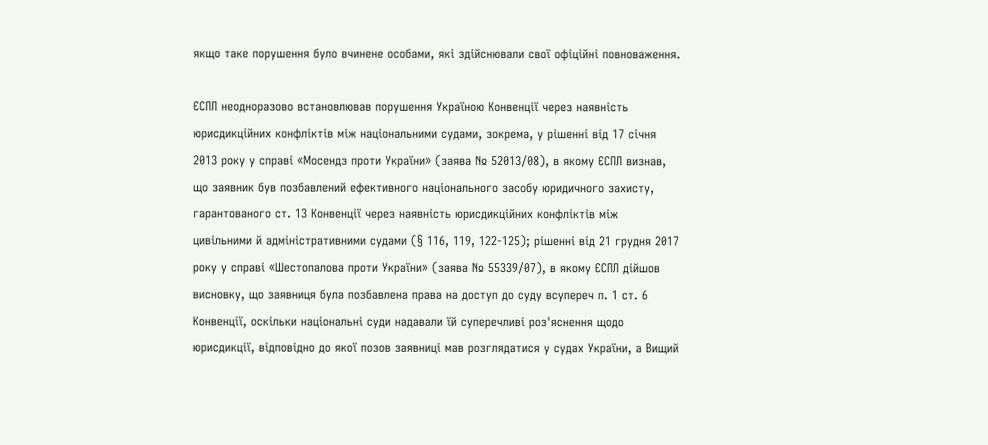якщо таке порушення було вчинене особами, які здійснювали свої офіційні повноваження.

ЄСПЛ неодноразово встановлював порушення Україною Конвенції через наявність юрисдикційних конфліктів між національними судами, зокрема, у рішенні від 17 січня 2013 року у справі «Мосендз проти України» (заява № 52013/08), в якому ЄСПЛ визнав, що заявник був позбавлений ефективного національного засобу юридичного захисту, гарантованого ст. 13 Конвенції через наявність юрисдикційних конфліктів між цивільними й адміністративними судами (§ 116, 119, 122-125); рішенні від 21 грудня 2017 року у справі «Шестопалова проти України» (заява № 55339/07), в якому ЄСПЛ дійшов висновку, що заявниця була позбавлена права на доступ до суду всупереч п. 1 ст. 6 Конвенції, оскільки національні суди надавали їй суперечливі роз'яснення щодо юрисдикції, відповідно до якої позов заявниці мав розглядатися у судах України, а Вищий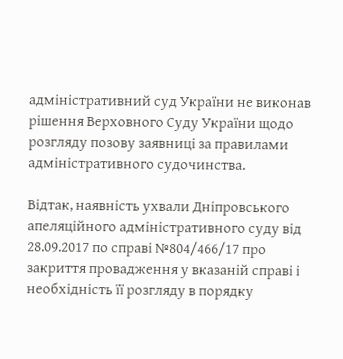адміністративний суд України не виконав рішення Верховного Суду України щодо розгляду позову заявниці за правилами адміністративного судочинства.

Відтак, наявність ухвали Дніпровського апеляційного адміністративного суду від 28.09.2017 по справі №804/466/17 про закриття провадження у вказаній справі і необхідність її розгляду в порядку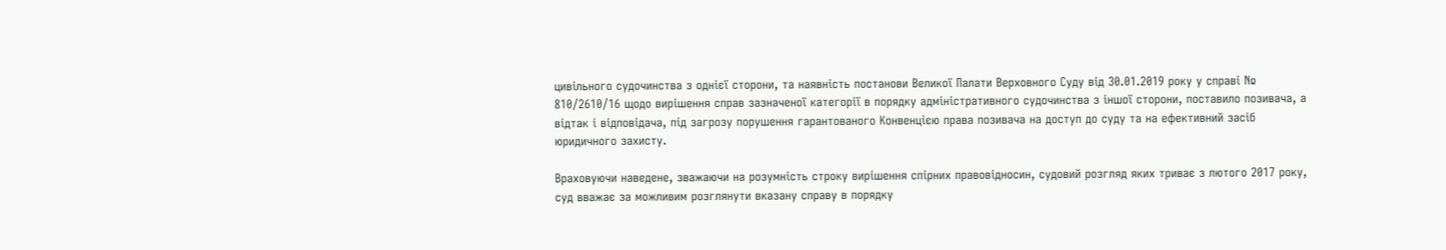цивільного судочинства з однієї сторони, та наявність постанови Великої Палати Верховного Суду від 30.01.2019 року у справі № 810/2610/16 щодо вирішення справ зазначеної категорії в порядку адміністративного судочинства з іншої сторони, поставило позивача, а відтак і відповідача, під загрозу порушення гарантованого Конвенцією права позивача на доступ до суду та на ефективний засіб юридичного захисту.

Враховуючи наведене, зважаючи на розумність строку вирішення спірних правовідносин, судовий розгляд яких триває з лютого 2017 року, суд вважає за можливим розглянути вказану справу в порядку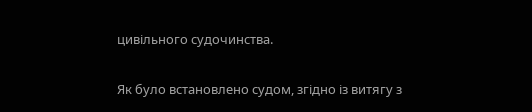цивільного судочинства.

Як було встановлено судом, згідно із витягу з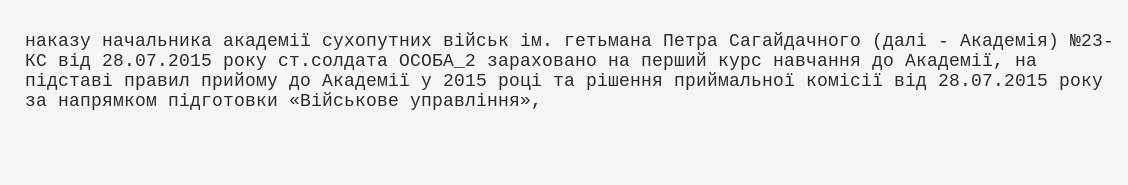наказу начальника академії сухопутних військ ім. гетьмана Петра Сагайдачного (далі - Академія) №23-КС від 28.07.2015 року ст.солдата ОСОБА_2 зараховано на перший курс навчання до Академії, на підставі правил прийому до Академії у 2015 році та рішення приймальної комісії від 28.07.2015 року за напрямком підготовки «Військове управління»,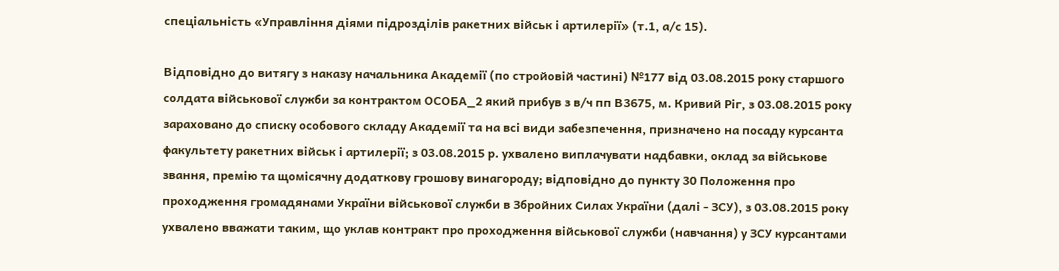спеціальність «Управління діями підрозділів ракетних військ і артилерії» (т.1, а/с 15).

Відповідно до витягу з наказу начальника Академії (по стройовій частині) №177 від 03.08.2015 року старшого солдата військової служби за контрактом ОСОБА_2 який прибув з в/ч пп В3675, м. Кривий Ріг, з 03.08.2015 року зараховано до списку особового складу Академії та на всі види забезпечення, призначено на посаду курсанта факультету ракетних військ і артилерії; з 03.08.2015 р. ухвалено виплачувати надбавки, оклад за військове звання, премію та щомісячну додаткову грошову винагороду; відповідно до пункту 30 Положення про проходження громадянами України військової служби в Збройних Силах України (далі - ЗСУ), з 03.08.2015 року ухвалено вважати таким, що уклав контракт про проходження військової служби (навчання) у ЗСУ курсантами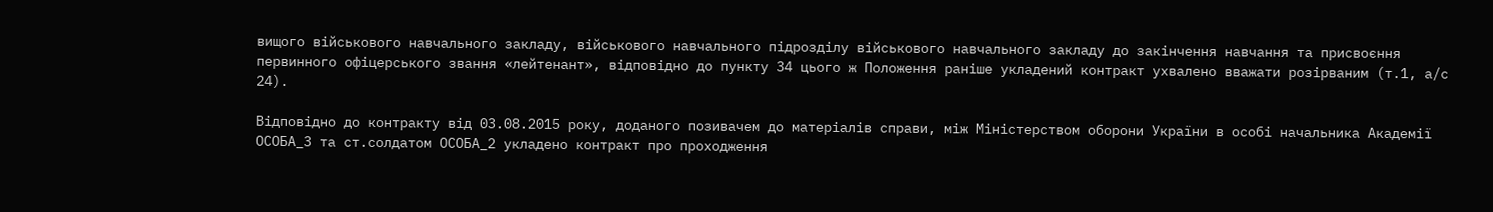вищого військового навчального закладу, військового навчального підрозділу військового навчального закладу до закінчення навчання та присвоєння первинного офіцерського звання «лейтенант», відповідно до пункту 34 цього ж Положення раніше укладений контракт ухвалено вважати розірваним (т.1, а/с 24).

Відповідно до контракту від 03.08.2015 року, доданого позивачем до матеріалів справи, між Міністерством оборони України в особі начальника Академії ОСОБА_3 та ст.солдатом ОСОБА_2 укладено контракт про проходження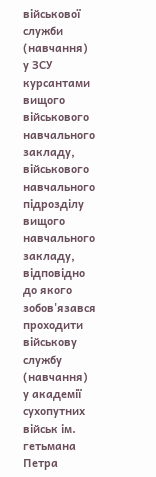військової служби (навчання) у ЗСУ курсантами вищого військового навчального закладу, військового навчального підрозділу вищого навчального закладу, відповідно до якого зобов'язався проходити військову службу (навчання) у академії сухопутних військ ім. гетьмана Петра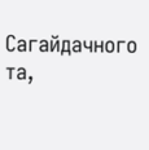Сагайдачного та,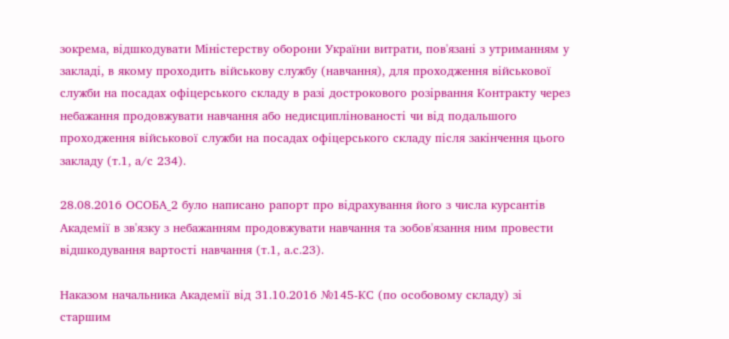зокрема, відшкодувати Міністерству оборони України витрати, пов'язані з утриманням у закладі, в якому проходить військову службу (навчання), для проходження військової служби на посадах офіцерського складу в разі дострокового розірвання Контракту через небажання продовжувати навчання або недисциплінованості чи від подальшого проходження військової служби на посадах офіцерського складу після закінчення цього закладу (т.1, а/с 234).

28.08.2016 ОСОБА_2 було написано рапорт про відрахування його з числа курсантів Академії в зв'язку з небажанням продовжувати навчання та зобов'язання ним провести відшкодування вартості навчання (т.1, а.с.23).

Наказом начальника Академії від 31.10.2016 №145-КС (по особовому складу) зі старшим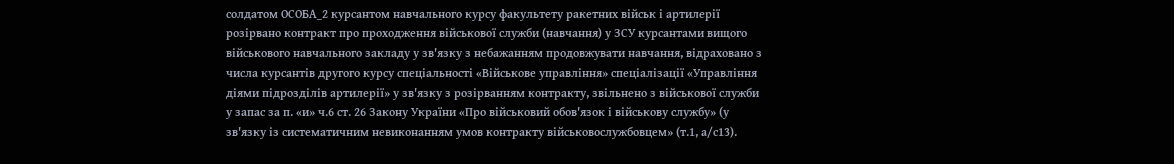солдатом ОСОБА_2 курсантом навчального курсу факультету ракетних військ і артилерії розірвано контракт про проходження військової служби (навчання) у ЗСУ курсантами вищого військового навчального закладу у зв'язку з небажанням продовжувати навчання, відраховано з числа курсантів другого курсу спеціальності «Військове управління» спеціалізації «Управління діями підрозділів артилерії» у зв'язку з розірванням контракту, звільнено з військової служби у запас за п. «и» ч.6 ст. 26 Закону України «Про військовий обов'язок і військову службу» (у зв'язку із систематичним невиконанням умов контракту військовослужбовцем» (т.1, а/с13).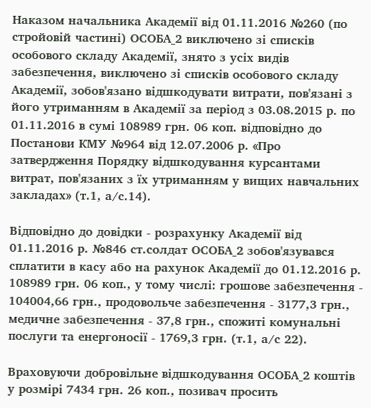Наказом начальника Академії від 01.11.2016 №260 (по стройовій частині) ОСОБА_2 виключено зі списків особового складу Академії, знято з усіх видів забезпечення, виключено зі списків особового складу Академії, зобов'язано відшкодувати витрати, пов'язані з його утриманням в Академії за період з 03.08.2015 р. по 01.11.2016 в сумі 108989 грн. 06 коп. відповідно до Постанови КМУ №964 від 12.07.2006 р. «Про затвердження Порядку відшкодування курсантами витрат, пов'язаних з їх утриманням у вищих навчальних закладах» (т.1, а/с.14).

Відповідно до довідки - розрахунку Академії від 01.11.2016 р. №846 ст.солдат ОСОБА_2 зобов'язувався сплатити в касу або на рахунок Академії до 01.12.2016 р. 108989 грн. 06 коп., у тому числі: грошове забезпечення - 104004,66 грн., продовольче забезпечення - 3177,3 грн., медичне забезпечення - 37,8 грн., спожиті комунальні послуги та енергоносії - 1769,3 грн. (т.1, а/с 22).

Враховуючи добровільне відшкодування ОСОБА_2 коштів у розмірі 7434 грн. 26 коп., позивач просить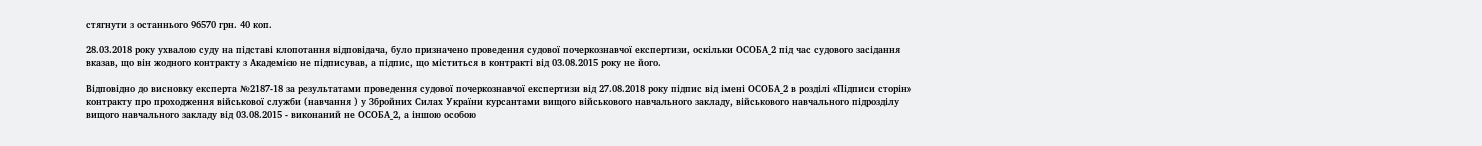стягнути з останнього 96570 грн. 40 коп.

28.03.2018 року ухвалою суду на підставі клопотання відповідача, було призначено проведення судової почеркознавчої експертизи, оскільки ОСОБА_2 під час судового засідання вказав, що він жодного контракту з Академією не підписував, а підпис, що міститься в контракті від 03.08.2015 року не його.

Відповідно до висновку експерта №2187-18 за результатами проведення судової почеркознавчої експертизи від 27.08.2018 року підпис від імені ОСОБА_2 в розділі «Підписи сторін» контракту про проходження військової служби (навчання ) у Збройних Силах України курсантами вищого військового навчального закладу, військового навчального підрозділу вищого навчального закладу від 03.08.2015 - виконаний не ОСОБА_2, а іншою особою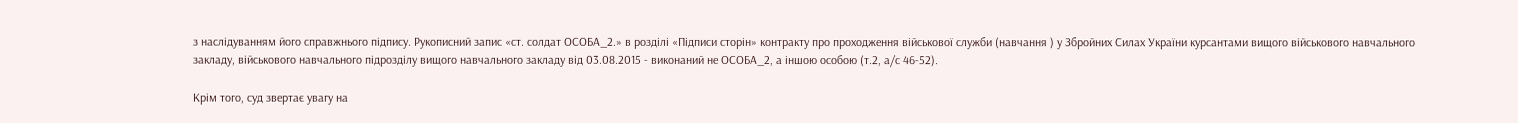з наслідуванням його справжнього підпису. Рукописний запис «ст. солдат ОСОБА_2.» в розділі «Підписи сторін» контракту про проходження військової служби (навчання ) у Збройних Силах України курсантами вищого військового навчального закладу, військового навчального підрозділу вищого навчального закладу від 03.08.2015 - виконаний не ОСОБА_2, а іншою особою (т.2, а/с 46-52).

Крім того, суд звертає увагу на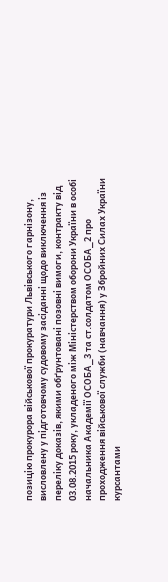позицію прокурора військової прокуратури Львівського гарнізону, висловлену у підготовчому судовому засіданні щодо виключення із переліку доказів, якими обґрунтовані позовні вимоги, контракту від 03.08.2015 року, укладеного між Міністерством оборони України в особі начальника Академії ОСОБА_3 та ст.солдатом ОСОБА_2 про проходження військової служби (навчання) у Збройних Силах України курсантами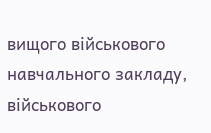вищого військового навчального закладу, військового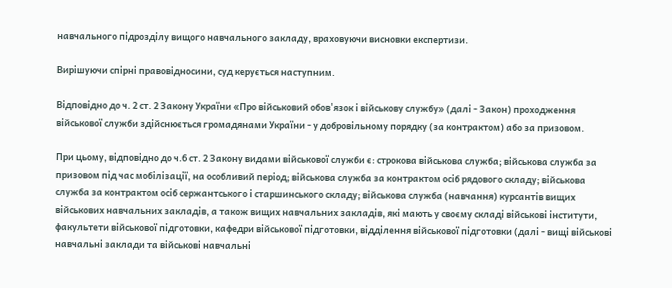навчального підрозділу вищого навчального закладу, враховуючи висновки експертизи.

Вирішуючи спірні правовідносини, суд керується наступним.

Відповідно до ч. 2 ст. 2 Закону України «Про військовий обов'язок і військову службу» (далі - Закон) проходження військової служби здійснюється громадянами України - у добровільному порядку (за контрактом) або за призовом.

При цьому, відповідно до ч.6 ст. 2 Закону видами військової служби є: строкова військова служба; військова служба за призовом під час мобілізації, на особливий період; військова служба за контрактом осіб рядового складу; військова служба за контрактом осіб сержантського і старшинського складу; військова служба (навчання) курсантів вищих військових навчальних закладів, а також вищих навчальних закладів, які мають у своєму складі військові інститути, факультети військової підготовки, кафедри військової підготовки, відділення військової підготовки (далі - вищі військові навчальні заклади та військові навчальні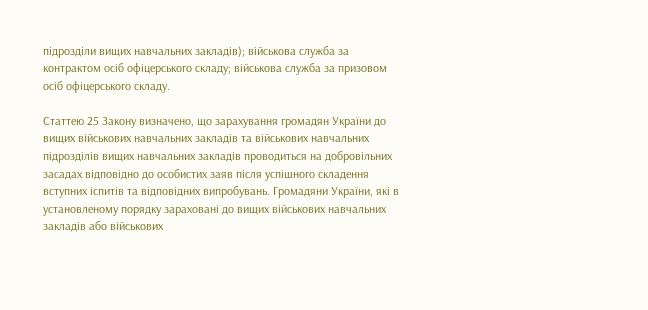підрозділи вищих навчальних закладів); військова служба за контрактом осіб офіцерського складу; військова служба за призовом осіб офіцерського складу.

Статтею 25 Закону визначено, що зарахування громадян України до вищих військових навчальних закладів та військових навчальних підрозділів вищих навчальних закладів проводиться на добровільних засадах відповідно до особистих заяв після успішного складення вступних іспитів та відповідних випробувань. Громадяни України, які в установленому порядку зараховані до вищих військових навчальних закладів або військових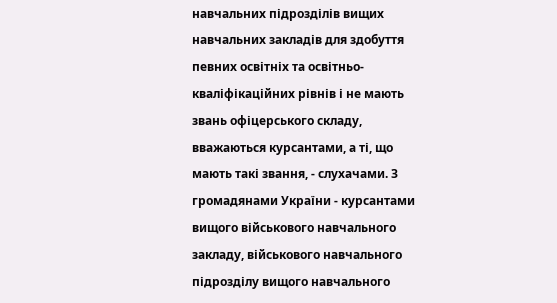навчальних підрозділів вищих навчальних закладів для здобуття певних освітніх та освітньо-кваліфікаційних рівнів і не мають звань офіцерського складу, вважаються курсантами, а ті, що мають такі звання, - слухачами. З громадянами України - курсантами вищого військового навчального закладу, військового навчального підрозділу вищого навчального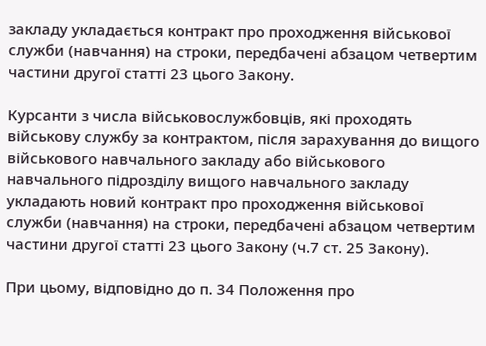закладу укладається контракт про проходження військової служби (навчання) на строки, передбачені абзацом четвертим частини другої статті 23 цього Закону.

Курсанти з числа військовослужбовців, які проходять військову службу за контрактом, після зарахування до вищого військового навчального закладу або військового навчального підрозділу вищого навчального закладу укладають новий контракт про проходження військової служби (навчання) на строки, передбачені абзацом четвертим частини другої статті 23 цього Закону (ч.7 ст. 25 Закону).

При цьому, відповідно до п. 34 Положення про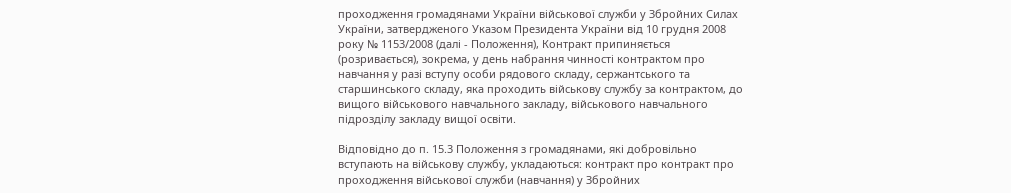проходження громадянами України військової служби у Збройних Силах України, затвердженого Указом Президента України від 10 грудня 2008 року № 1153/2008 (далі - Положення), Контракт припиняється (розривається), зокрема, у день набрання чинності контрактом про навчання у разі вступу особи рядового складу, сержантського та старшинського складу, яка проходить військову службу за контрактом, до вищого військового навчального закладу, військового навчального підрозділу закладу вищої освіти.

Відповідно до п. 15.3 Положення з громадянами, які добровільно вступають на військову службу, укладаються: контракт про контракт про проходження військової служби (навчання) у Збройних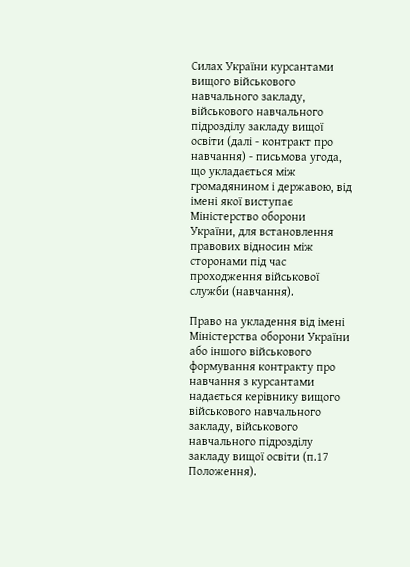Силах України курсантами вищого військового навчального закладу, військового навчального підрозділу закладу вищої освіти (далі - контракт про навчання) - письмова угода, що укладається між громадянином і державою, від імені якої виступає Міністерство оборони України, для встановлення правових відносин між сторонами під час проходження військової служби (навчання).

Право на укладення від імені Міністерства оборони України або іншого військового формування контракту про навчання з курсантами надається керівнику вищого військового навчального закладу, військового навчального підрозділу закладу вищої освіти (п.17 Положення).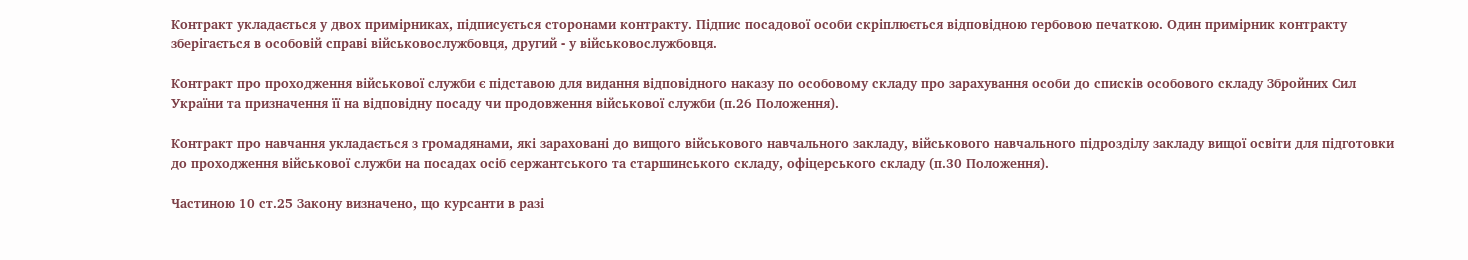Контракт укладається у двох примірниках, підписується сторонами контракту. Підпис посадової особи скріплюється відповідною гербовою печаткою. Один примірник контракту зберігається в особовій справі військовослужбовця, другий - у військовослужбовця.

Контракт про проходження військової служби є підставою для видання відповідного наказу по особовому складу про зарахування особи до списків особового складу Збройних Сил України та призначення її на відповідну посаду чи продовження військової служби (п.26 Положення).

Контракт про навчання укладається з громадянами, які зараховані до вищого військового навчального закладу, військового навчального підрозділу закладу вищої освіти для підготовки до проходження військової служби на посадах осіб сержантського та старшинського складу, офіцерського складу (п.30 Положення).

Частиною 10 ст.25 Закону визначено, що курсанти в разі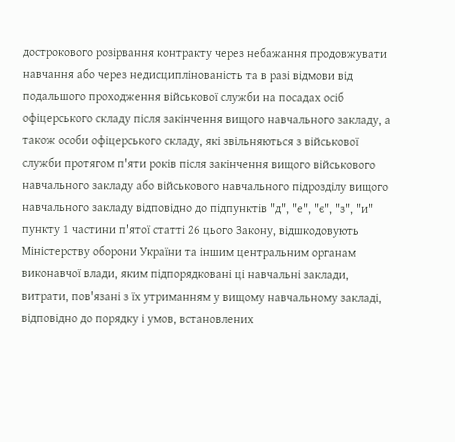дострокового розірвання контракту через небажання продовжувати навчання або через недисциплінованість та в разі відмови від подальшого проходження військової служби на посадах осіб офіцерського складу після закінчення вищого навчального закладу, а також особи офіцерського складу, які звільняються з військової служби протягом п'яти років після закінчення вищого військового навчального закладу або військового навчального підрозділу вищого навчального закладу відповідно до підпунктів "д", "е", "є", "з", "и" пункту 1 частини п'ятої статті 26 цього Закону, відшкодовують Міністерству оборони України та іншим центральним органам виконавчої влади, яким підпорядковані ці навчальні заклади, витрати, пов'язані з їх утриманням у вищому навчальному закладі, відповідно до порядку і умов, встановлених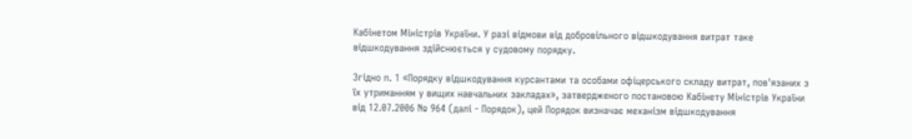Кабінетом Міністрів України. У разі відмови від добровільного відшкодування витрат таке відшкодування здійснюється у судовому порядку.

Згідно п. 1 «Порядку відшкодування курсантами та особами офіцерського складу витрат, пов'язаних з їх утриманням у вищих навчальних закладах», затвердженого постановою Кабінету Міністрів України від 12.07.2006 № 964 (далі - Порядок), цей Порядок визначає механізм відшкодування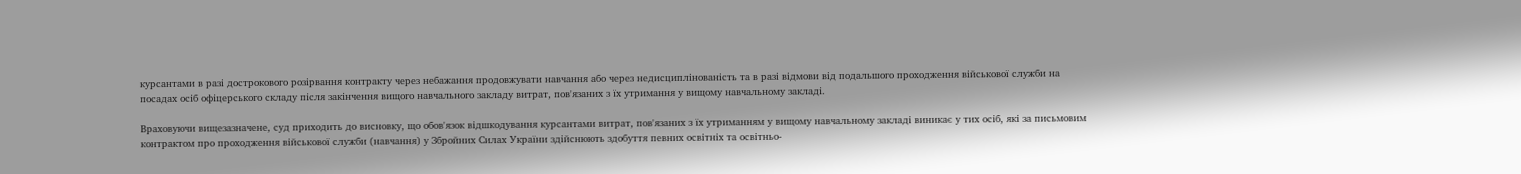курсантами в разі дострокового розірвання контракту через небажання продовжувати навчання або через недисциплінованість та в разі відмови від подальшого проходження військової служби на посадах осіб офіцерського складу після закінчення вищого навчального закладу витрат, пов'язаних з їх утримання у вищому навчальному закладі.

Враховуючи вищезазначене, суд приходить до висновку, що обов'язок відшкодування курсантами витрат, пов'язаних з їх утриманням у вищому навчальному закладі виникає у тих осіб, які за письмовим контрактом про проходження військової служби (навчання) у Збройних Силах України здійснюють здобуття певних освітніх та освітньо-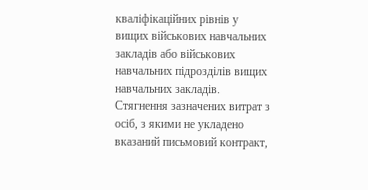кваліфікаційних рівнів у вищих військових навчальних закладів або військових навчальних підрозділів вищих навчальних закладів. Стягнення зазначених витрат з осіб, з якими не укладено вказаний письмовий контракт,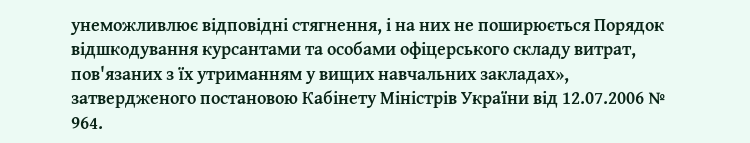унеможливлює відповідні стягнення, і на них не поширюється Порядок відшкодування курсантами та особами офіцерського складу витрат, пов'язаних з їх утриманням у вищих навчальних закладах», затвердженого постановою Кабінету Міністрів України від 12.07.2006 № 964.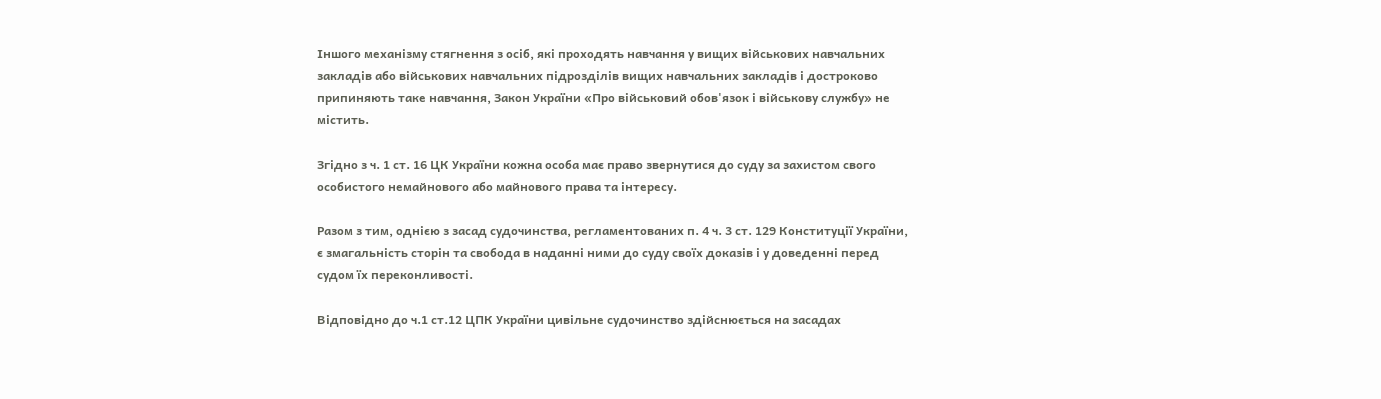Іншого механізму стягнення з осіб, які проходять навчання у вищих військових навчальних закладів або військових навчальних підрозділів вищих навчальних закладів і достроково припиняють таке навчання, Закон України «Про військовий обов'язок і військову службу» не містить.

Згідно з ч. 1 ст. 16 ЦК України кожна особа має право звернутися до суду за захистом свого особистого немайнового або майнового права та інтересу.

Разом з тим, однією з засад судочинства, регламентованих п. 4 ч. 3 ст. 129 Конституції України, є змагальність сторін та свобода в наданні ними до суду своїх доказів і у доведенні перед судом їх переконливості.

Відповідно до ч.1 ст.12 ЦПК України цивільне судочинство здійснюється на засадах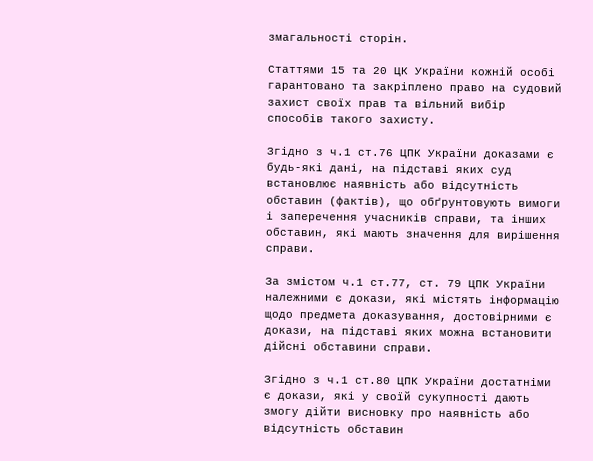змагальності сторін.

Статтями 15 та 20 ЦК України кожній особі гарантовано та закріплено право на судовий захист своїх прав та вільний вибір способів такого захисту.

Згідно з ч.1 ст.76 ЦПК України доказами є будь-які дані, на підставі яких суд встановлює наявність або відсутність обставин (фактів), що обґрунтовують вимоги і заперечення учасників справи, та інших обставин, які мають значення для вирішення справи.

За змістом ч.1 ст.77, ст. 79 ЦПК України належними є докази, які містять інформацію щодо предмета доказування, достовірними є докази, на підставі яких можна встановити дійсні обставини справи.

Згідно з ч.1 ст.80 ЦПК України достатніми є докази, які у своїй сукупності дають змогу дійти висновку про наявність або відсутність обставин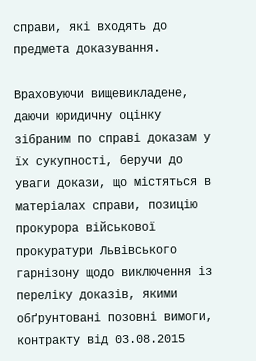справи, які входять до предмета доказування.

Враховуючи вищевикладене, даючи юридичну оцінку зібраним по справі доказам у їх сукупності, беручи до уваги докази, що містяться в матеріалах справи, позицію прокурора військової прокуратури Львівського гарнізону щодо виключення із переліку доказів, якими обґрунтовані позовні вимоги, контракту від 03.08.2015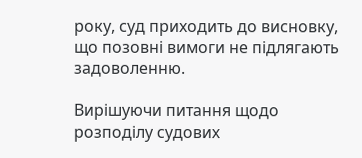року, суд приходить до висновку, що позовні вимоги не підлягають задоволенню.

Вирішуючи питання щодо розподілу судових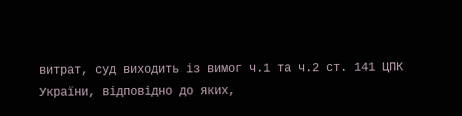витрат, суд виходить із вимог ч.1 та ч.2 ст. 141 ЦПК України, відповідно до яких,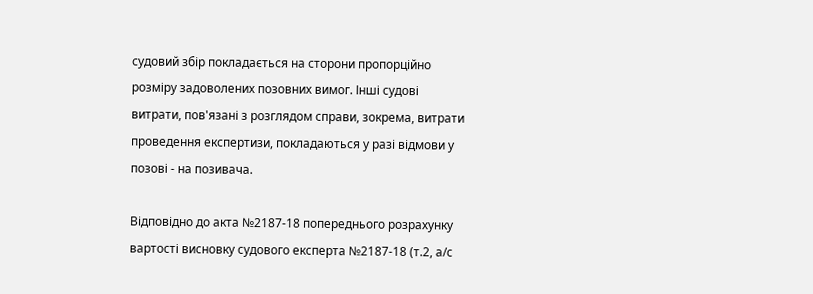судовий збір покладається на сторони пропорційно розміру задоволених позовних вимог. Інші судові витрати, пов'язані з розглядом справи, зокрема, витрати проведення експертизи, покладаються у разі відмови у позові - на позивача.

Відповідно до акта №2187-18 попереднього розрахунку вартості висновку судового експерта №2187-18 (т.2, а/с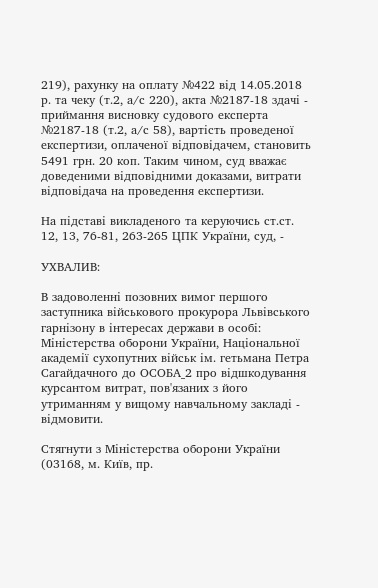219), рахунку на оплату №422 від 14.05.2018 р. та чеку (т.2, а/с 220), акта №2187-18 здачі - приймання висновку судового експерта №2187-18 (т.2, а/с 58), вартість проведеної експертизи, оплаченої відповідачем, становить 5491 грн. 20 коп. Таким чином, суд вважає доведеними відповідними доказами, витрати відповідача на проведення експертизи.

На підставі викладеного та керуючись ст.ст. 12, 13, 76-81, 263-265 ЦПК України, суд, -

УХВАЛИВ:

В задоволенні позовних вимог першого заступника військового прокурора Львівського гарнізону в інтересах держави в особі: Міністерства оборони України, Національної академії сухопутних військ ім. гетьмана Петра Сагайдачного до ОСОБА_2 про відшкодування курсантом витрат, пов'язаних з його утриманням у вищому навчальному закладі - відмовити.

Стягнути з Міністерства оборони України (03168, м. Київ, пр.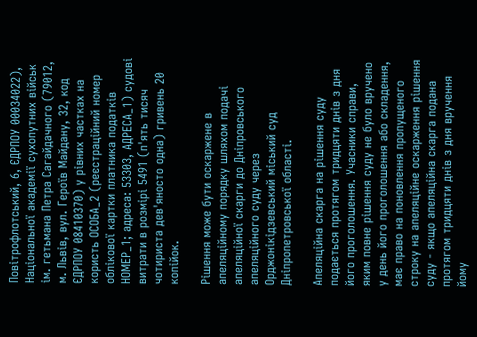Повітрофлотський, 6, ЄДРПОУ 00034022), Національної академії сухопутних військ ім. гетьмана Петра Сагайдачного (79012, м. Львів, вул. Героїв Майдану, 32, код ЄДРПОУ 08410370) у рівних частках на користь ОСОБА_2 (реєстраційний номер облікової картки платника податків НОМЕР_1; адреса: 53303, АДРЕСА_1) судові витрати в розмірі 5491 (п'ять тисяч чотириста дев'яносто одна) гривень 20 копійок.

Рішення може бути оскаржене в апеляційному порядку шляхом подачі апеляційної скарги до Дніпровського апеляційного суду через Орджонікідзевський міський суд Дніпропетровської області.

Апеляційна скарга на рішення суду подається протягом тридцяти днів з дня його проголошення. Учасники справи, яким повне рішення суду не було вручено у день його проголошення або складення, має право на поновлення пропущеного строку на апеляційне оскарження рішення суду - якщо апеляційна скарга подана протягом тридцяти днів з дня вручення йому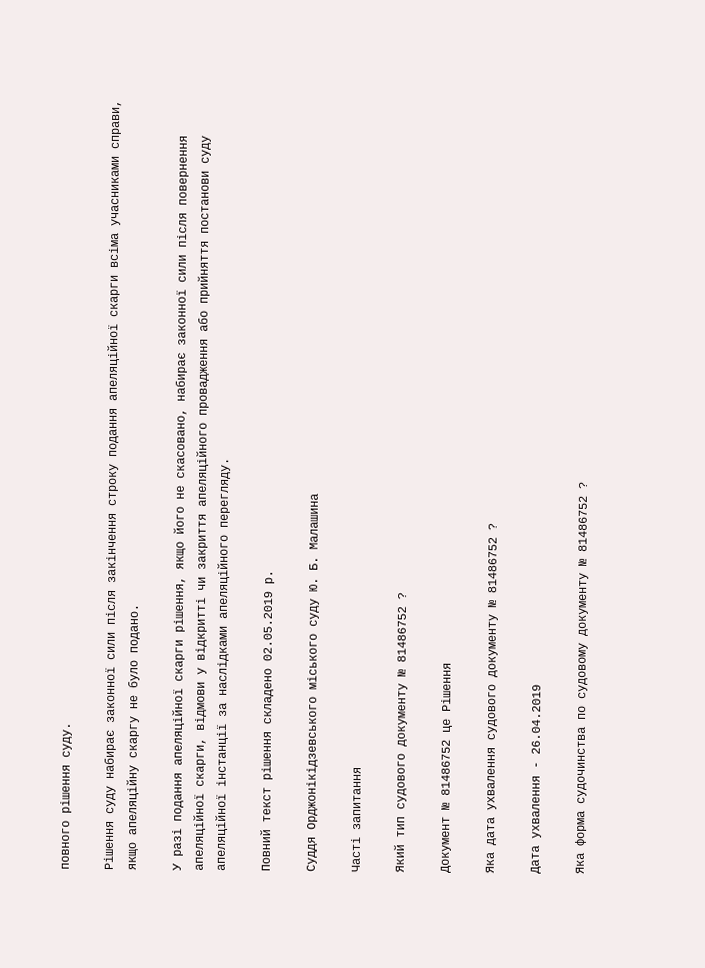повного рішення суду.

Рішення суду набирає законної сили після закінчення строку подання апеляційної скарги всіма учасниками справи, якщо апеляційну скаргу не було подано.

У разі подання апеляційної скарги рішення, якщо його не скасовано, набирає законної сили після повернення апеляційної скарги, відмови у відкритті чи закриття апеляційного провадження або прийняття постанови суду апеляційної інстанції за наслідками апеляційного перегляду.

Повний текст рішення складено 02.05.2019 р.

Суддя Орджонікідзевського міського суду Ю. Б. Малашина

Часті запитання

Який тип судового документу № 81486752 ?

Документ № 81486752 це Рішення

Яка дата ухвалення судового документу № 81486752 ?

Дата ухвалення - 26.04.2019

Яка форма судочинства по судовому документу № 81486752 ?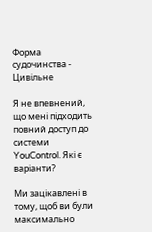Форма судочинства - Цивільне

Я не впевнений, що мені підходить повний доступ до системи YouControl. Які є варіанти?

Ми зацікавлені в тому, щоб ви були максимально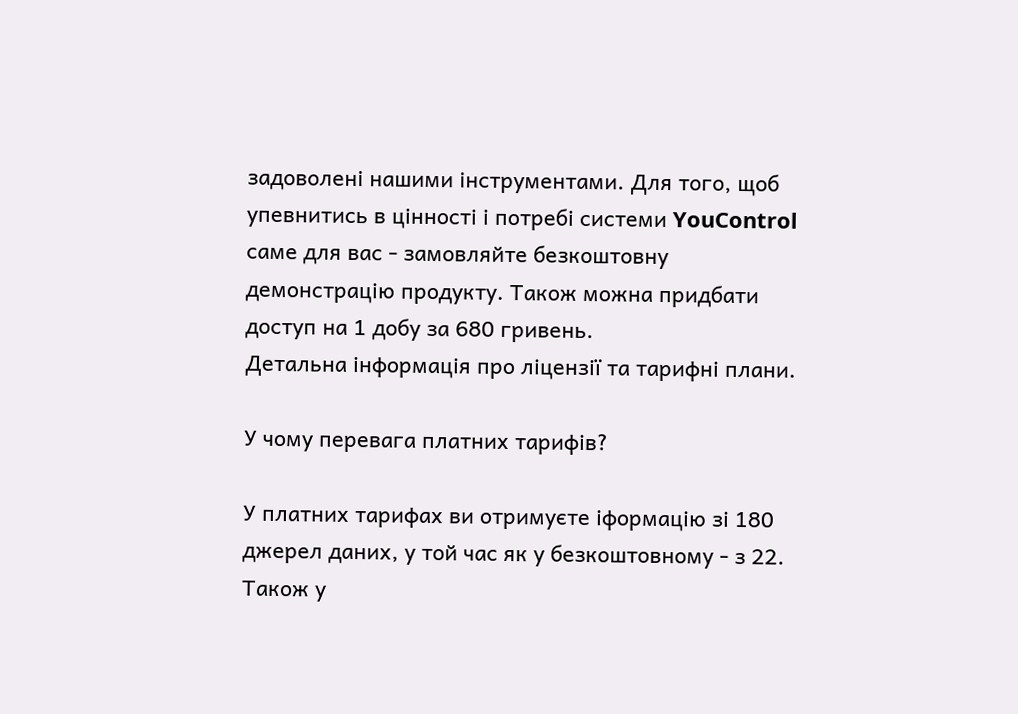задоволені нашими інструментами. Для того, щоб упевнитись в цінності і потребі системи YouControl саме для вас - замовляйте безкоштовну демонстрацію продукту. Також можна придбати доступ на 1 добу за 680 гривень.
Детальна інформація про ліцензії та тарифні плани.

У чому перевага платних тарифів?

У платних тарифах ви отримуєте іформацію зі 180 джерел даних, у той час як у безкоштовному - з 22. Також у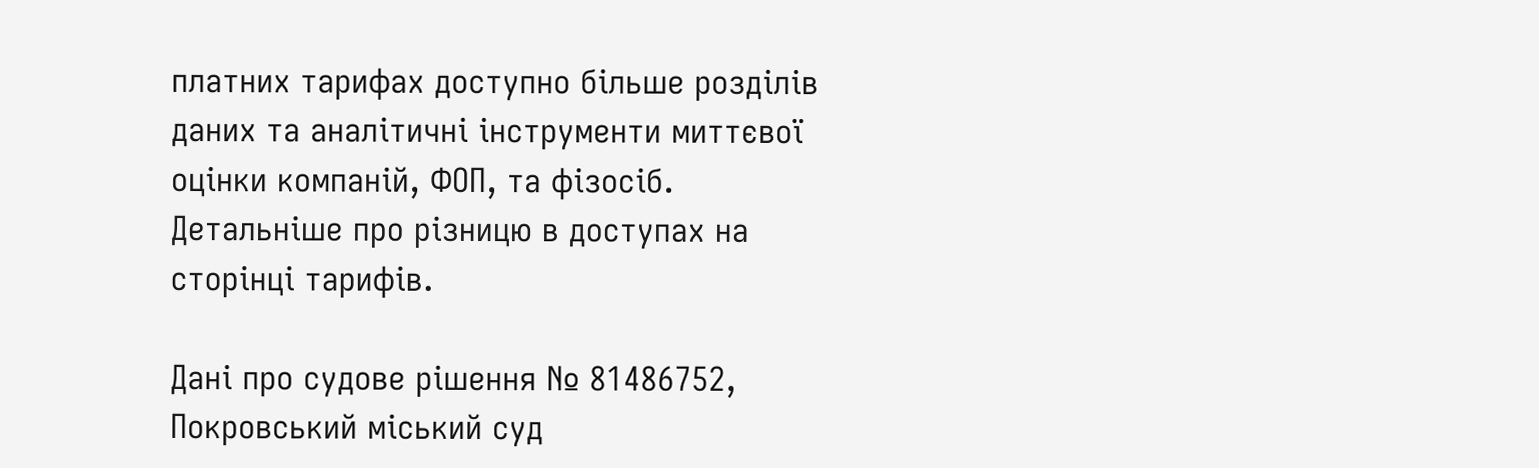платних тарифах доступно більше розділів даних та аналітичні інструменти миттєвої оцінки компаній, ФОП, та фізосіб.
Детальніше про різницю в доступах на сторінці тарифів.

Дані про судове рішення № 81486752, Покровський міський суд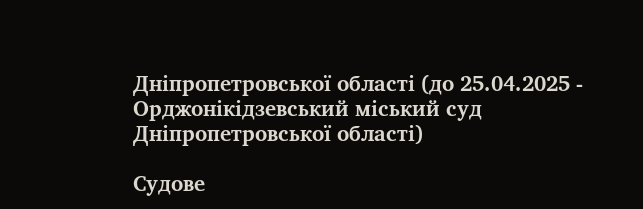Дніпропетровської області (до 25.04.2025 - Орджонікідзевський міський суд Дніпропетровської області)

Судове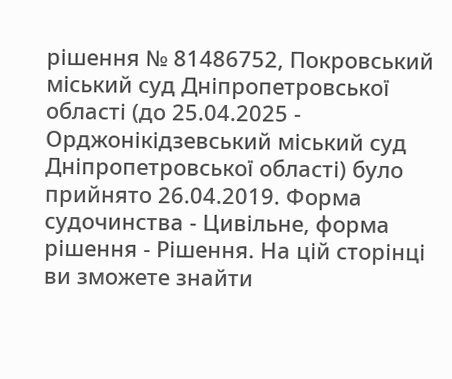рішення № 81486752, Покровський міський суд Дніпропетровської області (до 25.04.2025 - Орджонікідзевський міський суд Дніпропетровської області) було прийнято 26.04.2019. Форма судочинства - Цивільне, форма рішення - Рішення. На цій сторінці ви зможете знайти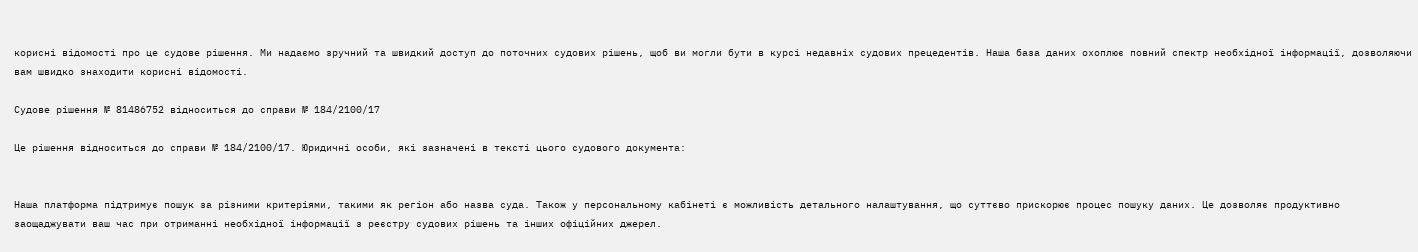корисні відомості про це судове рішення. Ми надаємо зручний та швидкий доступ до поточних судових рішень, щоб ви могли бути в курсі недавніх судових прецедентів. Наша база даних охоплює повний спектр необхідної інформації, дозволяючи вам швидко знаходити корисні відомості.

Судове рішення № 81486752 відноситься до справи № 184/2100/17

Це рішення відноситься до справи № 184/2100/17. Юридичні особи, які зазначені в тексті цього судового документа:


Наша платформа підтримує пошук за різними критеріями, такими як регіон або назва суда. Також у персональному кабінеті є можливість детального налаштування, що суттєво прискорює процес пошуку даних. Це дозволяє продуктивно заощаджувати ваш час при отриманні необхідної інформації з реєстру судових рішень та інших офіційних джерел.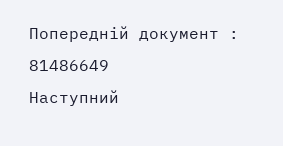Попередній документ : 81486649
Наступний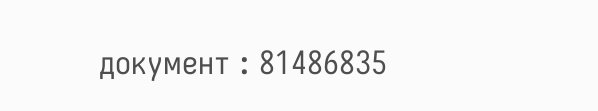документ : 81486835